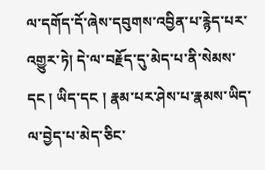ལ་དགོད་དོ་ཞེས་དབུགས་འབྱིན་པ་རྙེད་པར་འགྱུར་ཏེ། དེ་ལ་བརྗོད་དུ་མེད་པ་ནི་སེམས་དང ། ཡིད་དང ། རྣམ་པར་ཤེས་པ་རྣམས་ཡིད་ལ་བྱེད་པ་མེད་ཅིང་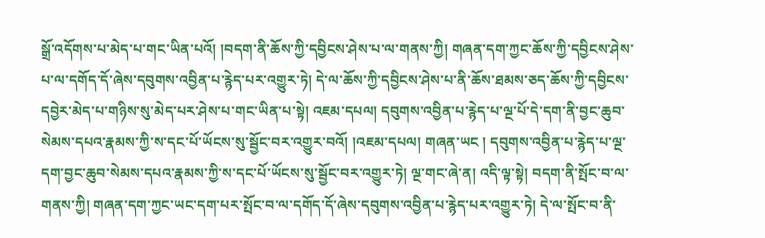སྒྲོ་འདོགས་པ་མེད་པ་གང་ཡིན་པའོ། །བདག་ནི་ཆོས་ཀྱི་དབྱིངས་ཤེས་པ་ལ་གནས་ཀྱི། གཞན་དག་ཀྱང་ཆོས་ཀྱི་དབྱིངས་ཤེས་པ་ལ་དགོད་དོ་ཞེས་དབུགས་འབྱིན་པ་རྙེད་པར་འགྱུར་ཏེ། དེ་ལ་ཆོས་ཀྱི་དབྱིངས་ཤེས་པ་ནི་ཆོས་ཐམས་ཅད་ཆོས་ཀྱི་དབྱིངས་དབྱེར་མེད་པ་གཉིས་སུ་མེད་པར་ཤེས་པ་གང་ཡིན་པ་སྟེ། འཇམ་དཔལ། དབུགས་འབྱིན་པ་རྙེད་པ་ལྔ་པོ་དེ་དག་ནི་བྱང་ཆུབ་སེམས་དཔའ་རྣམས་ཀྱི་ས་དང་པོ་ཡོངས་སུ་སྦྱོང་བར་འགྱུར་བའོ། །འཇམ་དཔལ། གཞན་ཡང ། དབུགས་འབྱིན་པ་རྙེད་པ་ལྔ་དག་བྱང་ཆུབ་སེམས་དཔའ་རྣམས་ཀྱི་ས་དང་པོ་ཡོངས་སུ་སྦྱོང་བར་འགྱུར་ཏེ། ལྔ་གང་ཞེ་ན། འདི་ལྟ་སྟེ། བདག་ནི་སྤོང་བ་ལ་གནས་ཀྱི། གཞན་དག་ཀྱང་ཡང་དག་པར་སྤོང་བ་ལ་དགོད་དོ་ཞེས་དབུགས་འབྱིན་པ་རྙེད་པར་འགྱུར་ཏེ། དེ་ལ་སྤོང་བ་ནི་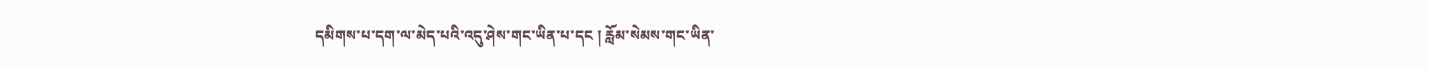དམིགས་པ་དག་ལ་མེད་པའི་འདུ་ཤེས་གང་ཡིན་པ་དང ། རློམ་སེམས་གང་ཡིན་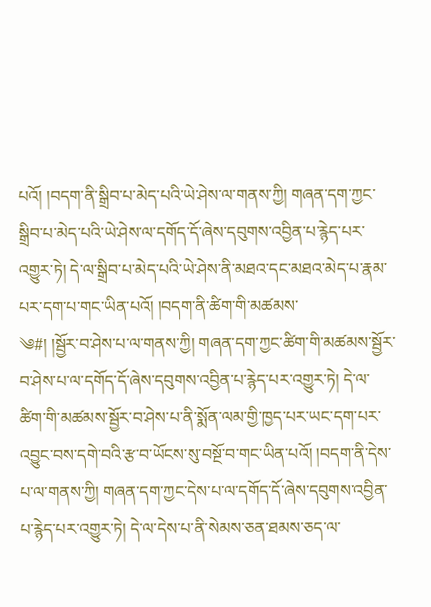པའོ། །བདག་ནི་སྒྲིབ་པ་མེད་པའི་ཡེ་ཤེས་ལ་གནས་ཀྱི། གཞན་དག་ཀྱང་སྒྲིབ་པ་མེད་པའི་ཡེ་ཤེས་ལ་དགོད་དོ་ཞེས་དབུགས་འབྱིན་པ་རྙེད་པར་འགྱུར་ཏེ། དེ་ལ་སྒྲིབ་པ་མེད་པའི་ཡེ་ཤེས་ནི་མཐའ་དང་མཐའ་མེད་པ་རྣམ་པར་དག་པ་གང་ཡིན་པའོ། །བདག་ནི་ཚིག་གི་མཚམས་
༄#། །སྦྱོར་བ་ཤེས་པ་ལ་གནས་ཀྱི། གཞན་དག་ཀྱང་ཚིག་གི་མཚམས་སྦྱོར་བ་ཤེས་པ་ལ་དགོད་དོ་ཞེས་དབུགས་འབྱིན་པ་རྙེད་པར་འགྱུར་ཏེ། དེ་ལ་ཚིག་གི་མཚམས་སྦྱོར་བ་ཤེས་པ་ནི་སྨོན་ལམ་གྱི་ཁྱད་པར་ཡང་དག་པར་འབྱུང་བས་དགེ་བའི་རྩ་བ་ཡོངས་སུ་བསྔོ་བ་གང་ཡིན་པའོ། །བདག་ནི་དེས་པ་ལ་གནས་ཀྱི། གཞན་དག་ཀྱང་དེས་པ་ལ་དགོད་དོ་ཞེས་དབུགས་འབྱིན་པ་རྙེད་པར་འགྱུར་ཏེ། དེ་ལ་དེས་པ་ནི་སེམས་ཅན་ཐམས་ཅད་ལ་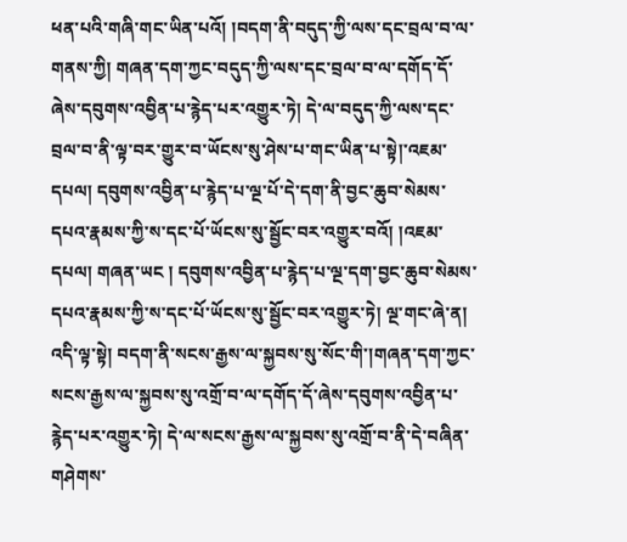ཕན་པའི་གཞི་གང་ཡིན་པའོ། །བདག་ནི་བདུད་ཀྱི་ལས་དང་བྲལ་བ་ལ་གནས་ཀྱི། གཞན་དག་ཀྱང་བདུད་ཀྱི་ལས་དང་བྲལ་བ་ལ་དགོད་དོ་ཞེས་དབུགས་འབྱིན་པ་རྙེད་པར་འགྱུར་ཏེ། དེ་ལ་བདུད་ཀྱི་ལས་དང་བྲལ་བ་ནི་ལྟ་བར་གྱུར་བ་ཡོངས་སུ་ཤེས་པ་གང་ཡིན་པ་སྟེ།་འཇམ་དཔལ། དབུགས་འབྱིན་པ་རྙེད་པ་ལྔ་པོ་དེ་དག་ནི་བྱང་ཆུབ་སེམས་དཔའ་རྣམས་ཀྱི་ས་དང་པོ་ཡོངས་སུ་སྦྱོང་བར་འགྱུར་བའོ། །འཇམ་དཔལ། གཞན་ཡང ། དབུགས་འབྱིན་པ་རྙེད་པ་ལྔ་དག་བྱང་ཆུབ་སེམས་དཔའ་རྣམས་ཀྱི་ས་དང་པོ་ཡོངས་སུ་སྦྱོང་བར་འགྱུར་ཏེ། ལྔ་གང་ཞེ་ན། འདི་ལྟ་སྟེ། བདག་ནི་སངས་རྒྱས་ལ་སྐྱབས་སུ་སོང་གི་།གཞན་དག་ཀྱང་སངས་རྒྱས་ལ་སྐྱབས་སུ་འགྲོ་བ་ལ་དགོད་དོ་ཞེས་དབུགས་འབྱིན་པ་རྙེད་པར་འགྱུར་ཏེ། དེ་ལ་སངས་རྒྱས་ལ་སྐྱབས་སུ་འགྲོ་བ་ནི་དེ་བཞིན་གཤེགས་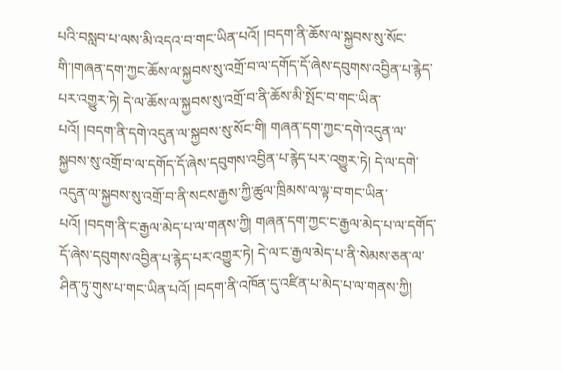པའི་བསླབ་པ་ལས་མི་འདའ་བ་གང་ཡིན་པའོ། །བདག་ནི་ཆོས་ལ་སྐྱབས་སུ་སོང་གི་།གཞན་དག་ཀྱང་ཆོས་ལ་སྐྱབས་སུ་འགྲོ་བ་ལ་དགོད་དོ་ཞེས་དབུགས་འབྱིན་པ་རྙེད་པར་འགྱུར་ཏེ། དེ་ལ་ཆོས་ལ་སྐྱབས་སུ་འགྲོ་བ་ནི་ཆོས་མི་སྤོང་བ་གང་ཡིན་པའོ། །བདག་ནི་དགེ་འདུན་ལ་སྐྱབས་སུ་སོང་གི། གཞན་དག་ཀྱང་དགེ་འདུན་ལ་སྐྱབས་སུ་འགྲོ་བ་ལ་དགོད་དོ་ཞེས་དབུགས་འབྱིན་པ་རྙེད་པར་འགྱུར་ཏེ། དེ་ལ་དགེ་འདུན་ལ་སྐྱབས་སུ་འགྲོ་བ་ནི་སངས་རྒྱས་ཀྱི་ཚུལ་ཁྲིམས་ལ་ལྟ་བ་གང་ཡིན་པའོ། །བདག་ནི་ང་རྒྱལ་མེད་པ་ལ་གནས་ཀྱི། གཞན་དག་ཀྱང་ང་རྒྱལ་མེད་པ་ལ་དགོད་དོ་ཞེས་དབུགས་འབྱིན་པ་རྙེད་པར་འགྱུར་ཏེ། དེ་ལ་ང་རྒྱལ་མེད་པ་ནི་སེམས་ཅན་ལ་ཤིན་ཏུ་གུས་པ་གང་ཡིན་པའོ། །བདག་ནི་འཁོན་དུ་འཛིན་པ་མེད་པ་ལ་གནས་ཀྱི།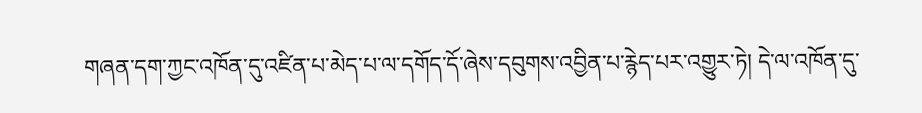གཞན་དག་ཀྱང་འཁོན་དུ་འཛིན་པ་མེད་པ་ལ་དགོད་དོ་ཞེས་དབུགས་འབྱིན་པ་རྙེད་པར་འགྱུར་ཏེ། དེ་ལ་འཁོན་དུ་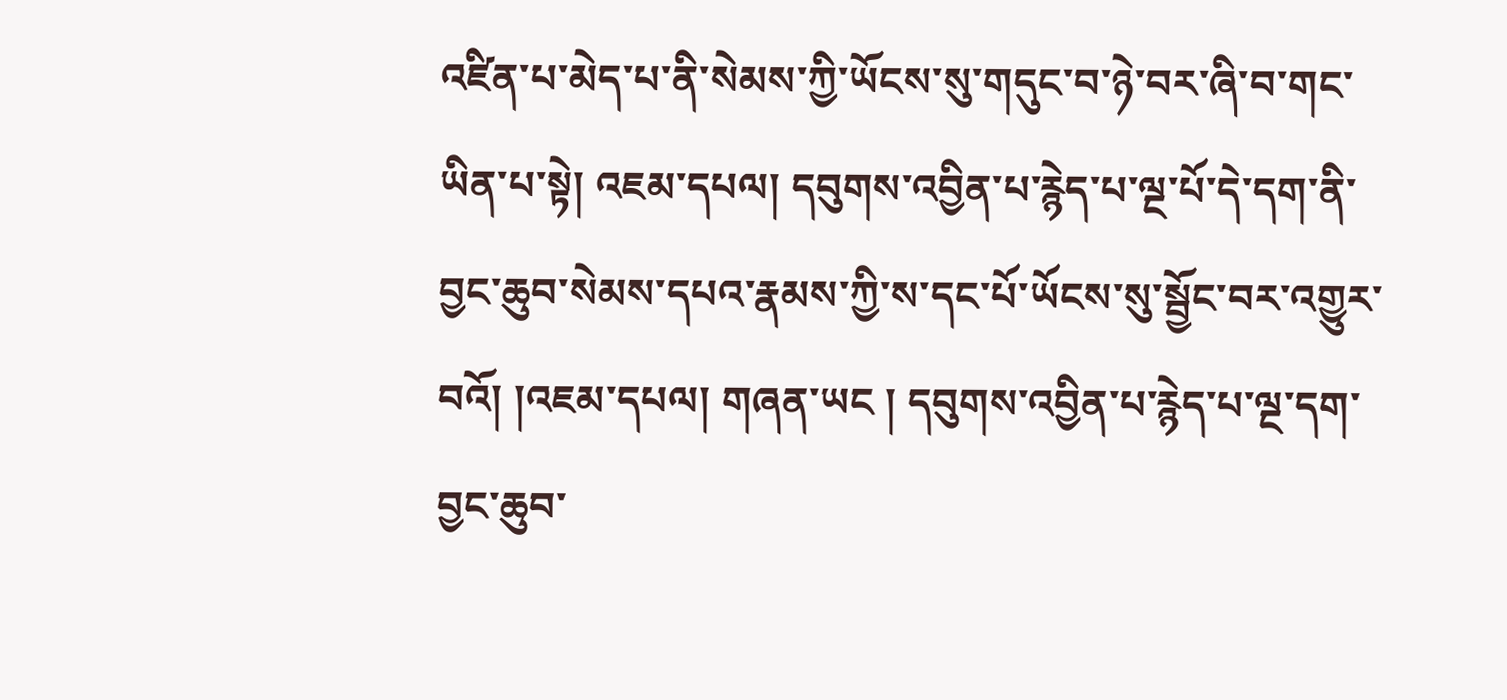འཛིན་པ་མེད་པ་ནི་སེམས་ཀྱི་ཡོངས་སུ་གདུང་བ་ཉེ་བར་ཞི་བ་གང་ཡིན་པ་སྟེ། འཇམ་དཔལ། དབུགས་འབྱིན་པ་རྙེད་པ་ལྔ་པོ་དེ་དག་ནི་བྱང་ཆུབ་སེམས་དཔའ་རྣམས་ཀྱི་ས་དང་པོ་ཡོངས་སུ་སྦྱོང་བར་འགྱུར་བའོ། །འཇམ་དཔལ། གཞན་ཡང ། དབུགས་འབྱིན་པ་རྙེད་པ་ལྔ་དག་བྱང་ཆུབ་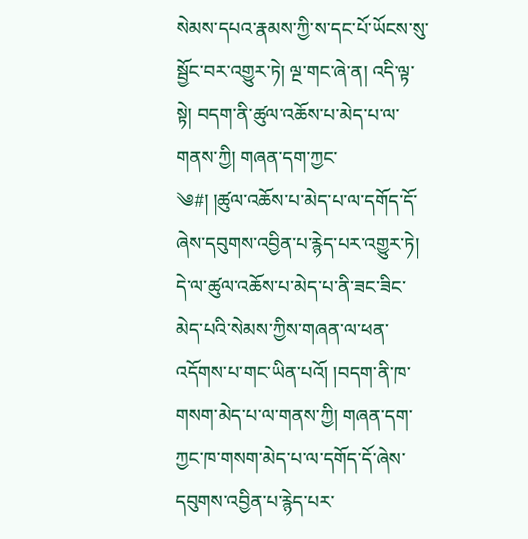སེམས་དཔའ་རྣམས་ཀྱི་ས་དང་པོ་ཡོངས་སུ་སྦྱོང་བར་འགྱུར་ཏེ། ལྔ་གང་ཞེ་ན། འདི་ལྟ་སྟེ། བདག་ནི་ཚུལ་འཆོས་པ་མེད་པ་ལ་གནས་ཀྱི། གཞན་དག་ཀྱང་
༄#། །ཚུལ་འཆོས་པ་མེད་པ་ལ་དགོད་དོ་ཞེས་དབུགས་འབྱིན་པ་རྙེད་པར་འགྱུར་ཏེ། དེ་ལ་ཚུལ་འཆོས་པ་མེད་པ་ནི་ཟང་ཟིང་མེད་པའི་སེམས་ཀྱིས་གཞན་ལ་ཕན་འདོགས་པ་གང་ཡིན་པའོ། །བདག་ནི་ཁ་གསག་མེད་པ་ལ་གནས་ཀྱི། གཞན་དག་ཀྱང་ཁ་གསག་མེད་པ་ལ་དགོད་དོ་ཞེས་དབུགས་འབྱིན་པ་རྙེད་པར་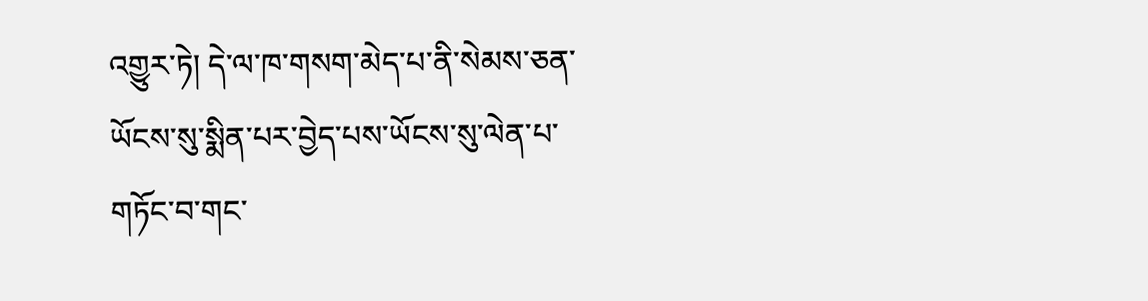འགྱུར་ཏེ། དེ་ལ་ཁ་གསག་མེད་པ་ནི་སེམས་ཅན་ཡོངས་སུ་སྨིན་པར་བྱེད་པས་ཡོངས་སུ་ལེན་པ་གཏོང་བ་གང་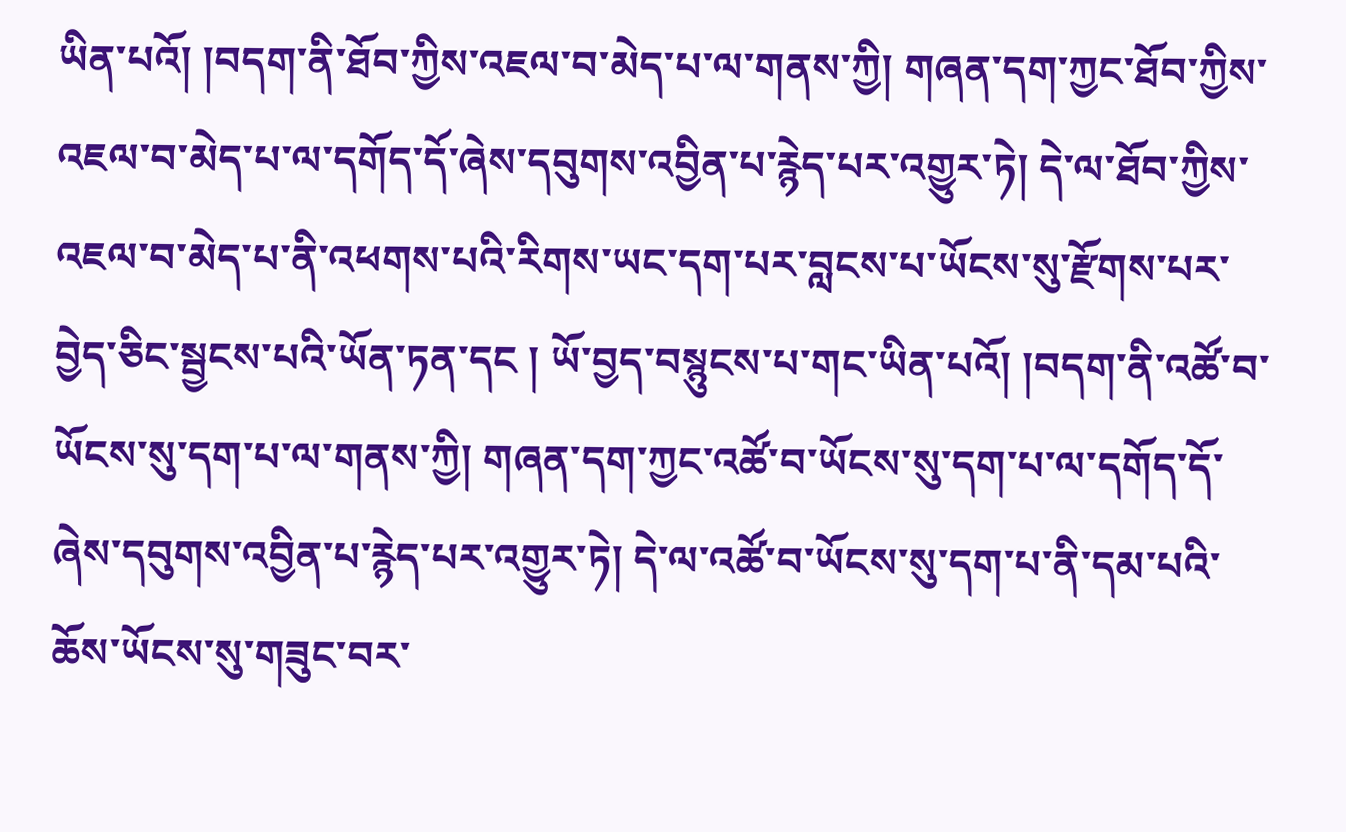ཡིན་པའོ། །བདག་ནི་ཐོབ་ཀྱིས་འཇལ་བ་མེད་པ་ལ་གནས་ཀྱི། གཞན་དག་ཀྱང་ཐོབ་ཀྱིས་འཇལ་བ་མེད་པ་ལ་དགོད་དོ་ཞེས་དབུགས་འབྱིན་པ་རྙེད་པར་འགྱུར་ཏེ། དེ་ལ་ཐོབ་ཀྱིས་འཇལ་བ་མེད་པ་ནི་འཕགས་པའི་རིགས་ཡང་དག་པར་བླངས་པ་ཡོངས་སུ་རྫོགས་པར་བྱེད་ཅིང་སྦྱངས་པའི་ཡོན་ཏན་དང ། ཡོ་བྱད་བསྙུངས་པ་གང་ཡིན་པའོ། །བདག་ནི་འཚོ་བ་ཡོངས་སུ་དག་པ་ལ་གནས་ཀྱི། གཞན་དག་ཀྱང་འཚོ་བ་ཡོངས་སུ་དག་པ་ལ་དགོད་དོ་ཞེས་དབུགས་འབྱིན་པ་རྙེད་པར་འགྱུར་ཏེ། དེ་ལ་འཚོ་བ་ཡོངས་སུ་དག་པ་ནི་དམ་པའི་ཆོས་ཡོངས་སུ་གཟུང་བར་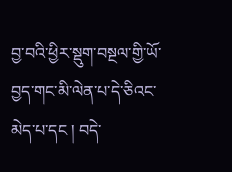བྱ་བའི་ཕྱིར་སྡུག་བསྔལ་གྱི་ཡོ་བྱད་གང་མི་ལེན་པ་དེ་ཅིའང་མེད་པ་དང ། བདེ་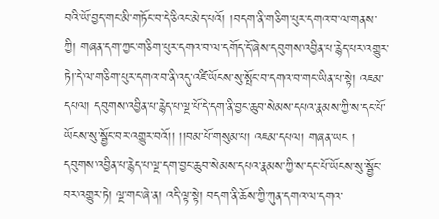བའི་ཡོ་བྱད་གང་མི་གཏོང་བ་དེ་ཅིའང་མེད་པའོ། །བདག་ནི་གཅིག་པུར་དགའ་བ་ལ་གནས་ཀྱི། གཞན་དག་ཀྱང་གཅིག་པུར་དགའ་བ་ལ་དགོད་དོ་ཞེས་དབུགས་འབྱིན་པ་རྙེད་པར་འགྱུར་
ཏེ།་དེ་ལ་གཅིག་པུར་དགའ་བ་ནི་འདུ་འཛི་ཡོངས་སུ་སྤོང་བ་དགའ་བ་གང་ཡིན་པ་སྟེ། འཇམ་དཔལ། དབུགས་འབྱིན་པ་རྙེད་པ་ལྔ་པོ་དེ་དག་ནི་བྱང་ཆུབ་སེམས་དཔའ་རྣམས་ཀྱི་ས་དང་པོ་ཡོངས་སུ་སྦྱོང་བར་འགྱུར་བའོ།། །།བམ་པོ་གསུམ་པ། འཇམ་དཔལ། གཞན་ཡང ། དབུགས་འབྱིན་པ་རྙེད་པ་ལྔ་དག་བྱང་ཆུབ་སེམས་དཔའ་རྣམས་ཀྱི་ས་དང་པོ་ཡོངས་སུ་སྦྱོང་བར་འགྱུར་ཏེ། ལྔ་གང་ཞེ་ན། འདི་ལྟ་སྟེ། བདག་ནི་ཆོས་ཀྱི་ཀུན་དགའ་ལ་དགའ་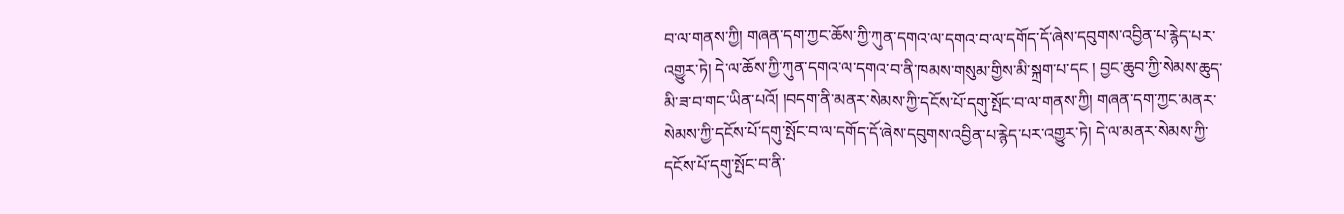བ་ལ་གནས་ཀྱི། གཞན་དག་ཀྱང་ཆོས་ཀྱི་ཀུན་དགའ་ལ་དགའ་བ་ལ་དགོད་དོ་ཞེས་དབུགས་འབྱིན་པ་རྙེད་པར་འགྱུར་ཏེ། དེ་ལ་ཆོས་ཀྱི་ཀུན་དགའ་ལ་དགའ་བ་ནི་ཁམས་གསུམ་གྱིས་མི་སྐྲག་པ་དང ། བྱང་ཆུབ་ཀྱི་སེམས་ཆུད་མི་ཟ་བ་གང་ཡིན་པའོ། །བདག་ནི་མནར་སེམས་ཀྱི་དངོས་པོ་དགུ་སྤོང་བ་ལ་གནས་ཀྱི། གཞན་དག་ཀྱང་མནར་སེམས་ཀྱི་དངོས་པོ་དགུ་སྤོང་བ་ལ་དགོད་དོ་ཞེས་དབུགས་འབྱིན་པ་རྙེད་པར་འགྱུར་ཏེ། དེ་ལ་མནར་སེམས་ཀྱི་དངོས་པོ་དགུ་སྤོང་བ་ནི་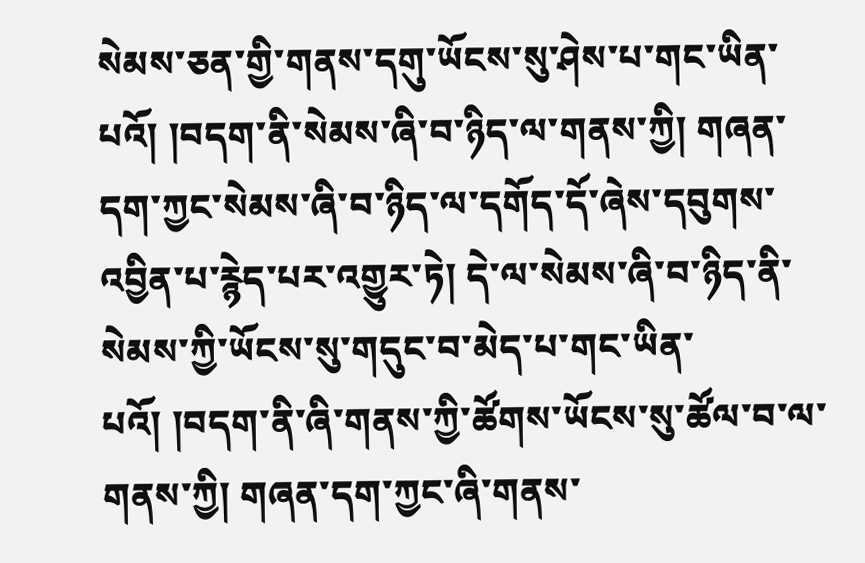སེམས་ཅན་གྱི་གནས་དགུ་ཡོངས་སུ་ཤེས་པ་གང་ཡིན་པའོ། །བདག་ནི་སེམས་ཞི་བ་ཉིད་ལ་གནས་ཀྱི། གཞན་དག་ཀྱང་སེམས་ཞི་བ་ཉིད་ལ་དགོད་དོ་ཞེས་དབུགས་འབྱིན་པ་རྙེད་པར་འགྱུར་ཏེ། དེ་ལ་སེམས་ཞི་བ་ཉིད་ནི་སེམས་ཀྱི་ཡོངས་སུ་གདུང་བ་མེད་པ་གང་ཡིན་པའོ། །བདག་ནི་ཞི་གནས་ཀྱི་ཚོགས་ཡོངས་སུ་ཚོལ་བ་ལ་གནས་ཀྱི། གཞན་དག་ཀྱང་ཞི་གནས་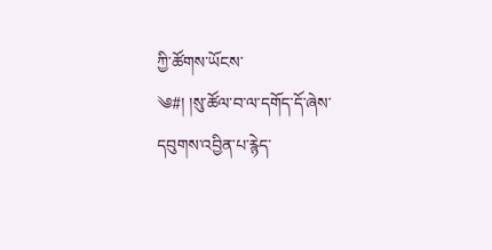ཀྱི་ཚོགས་ཡོངས་
༄#། །སུ་ཚོལ་བ་ལ་དགོད་དོ་ཞེས་དབུགས་འབྱིན་པ་རྙེད་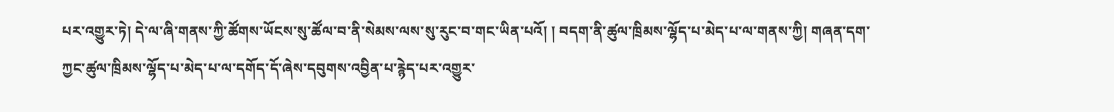པར་འགྱུར་ཏེ། དེ་ལ་ཞི་གནས་ཀྱི་ཚོགས་ཡོངས་སུ་ཚོལ་བ་ནི་སེམས་ལས་སུ་རུང་བ་གང་ཡིན་པའོ། ། བདག་ནི་ཚུལ་ཁྲིམས་ལྷོད་པ་མེད་པ་ལ་གནས་ཀྱི། གཞན་དག་ཀྱང་ཚུལ་ཁྲིམས་ལྷོད་པ་མེད་པ་ལ་དགོད་དོ་ཞེས་དབུགས་འབྱིན་པ་རྙེད་པར་འགྱུར་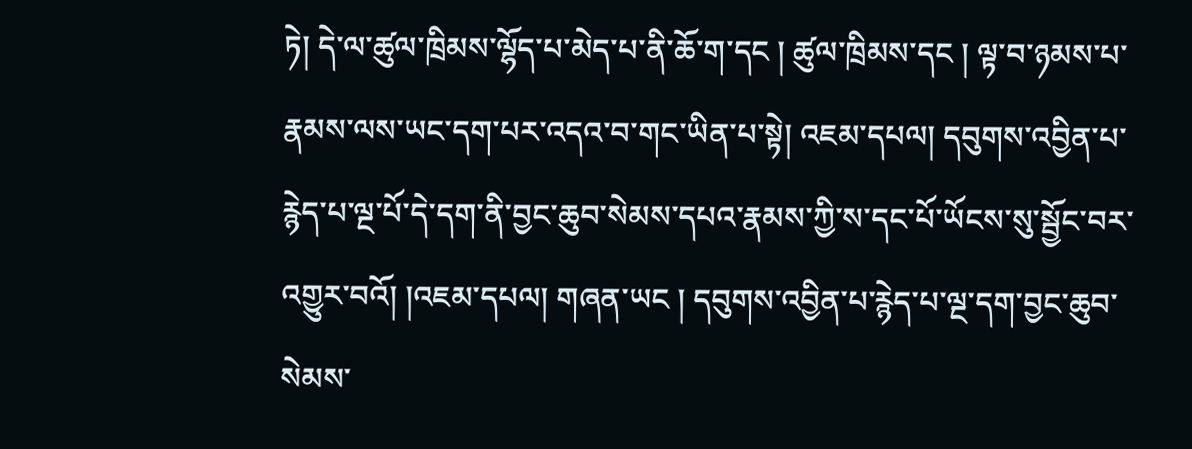ཏེ། དེ་ལ་ཚུལ་ཁྲིམས་ལྷོད་པ་མེད་པ་ནི་ཆོ་ག་དང ། ཚུལ་ཁྲིམས་དང ། ལྟ་བ་ཉམས་པ་རྣམས་ལས་ཡང་དག་པར་འདའ་བ་གང་ཡིན་པ་སྟེ། འཇམ་དཔལ། དབུགས་འབྱིན་པ་རྙེད་པ་ལྔ་པོ་དེ་དག་ནི་བྱང་ཆུབ་སེམས་དཔའ་རྣམས་ཀྱི་ས་དང་པོ་ཡོངས་སུ་སྦྱོང་བར་འགྱུར་བའོ། །འཇམ་དཔལ། གཞན་ཡང ། དབུགས་འབྱིན་པ་རྙེད་པ་ལྔ་དག་བྱང་ཆུབ་སེམས་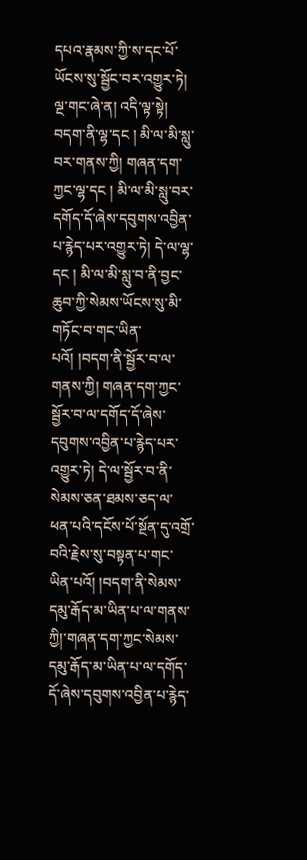དཔའ་རྣམས་ཀྱི་ས་དང་པོ་ཡོངས་སུ་སྦྱོང་བར་འགྱུར་ཏེ། ལྔ་གང་ཞེ་ན། འདི་ལྟ་སྟེ། བདག་ནི་ལྷ་དང ། མི་ལ་མི་སླུ་བར་གནས་ཀྱི། གཞན་དག་ཀྱང་ལྷ་དང ། མི་ལ་མི་སླུ་བར་དགོད་དོ་ཞེས་དབུགས་འབྱིན་པ་རྙེད་པར་འགྱུར་ཏེ། དེ་ལ་ལྷ་དང ། མི་ལ་མི་སླུ་བ་ནི་བྱང་ཆུབ་ཀྱི་སེམས་ཡོངས་སུ་མི་གཏོང་བ་གང་ཡིན་པའོ། །བདག་ནི་སྦྱོར་བ་ལ་གནས་ཀྱི། གཞན་དག་ཀྱང་སྦྱོར་བ་ལ་དགོད་དོ་ཞེས་དབུགས་འབྱིན་པ་རྙེད་པར་འགྱུར་ཏེ། དེ་ལ་སྦྱོར་བ་ནི་སེམས་ཅན་ཐམས་ཅད་ལ་ཕན་པའི་དངོས་པོ་སྔོན་དུ་འགྲོ་བའི་རྗེས་སུ་བསྟན་པ་གང་ཡིན་པའོ། །བདག་ནི་སེམས་དམུ་རྒོད་མ་ཡིན་པ་ལ་གནས་
ཀྱི།་གཞན་དག་ཀྱང་སེམས་དམུ་རྒོད་མ་ཡིན་པ་ལ་དགོད་དོ་ཞེས་དབུགས་འབྱིན་པ་རྙེད་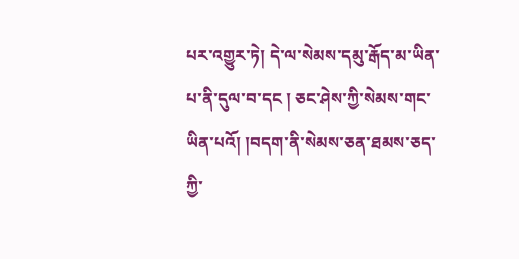པར་འགྱུར་ཏེ། དེ་ལ་སེམས་དམུ་རྒོད་མ་ཡིན་པ་ནི་དུལ་བ་དང ། ཅང་ཤེས་ཀྱི་སེམས་གང་ཡིན་པའོ། །བདག་ནི་སེམས་ཅན་ཐམས་ཅད་ཀྱི་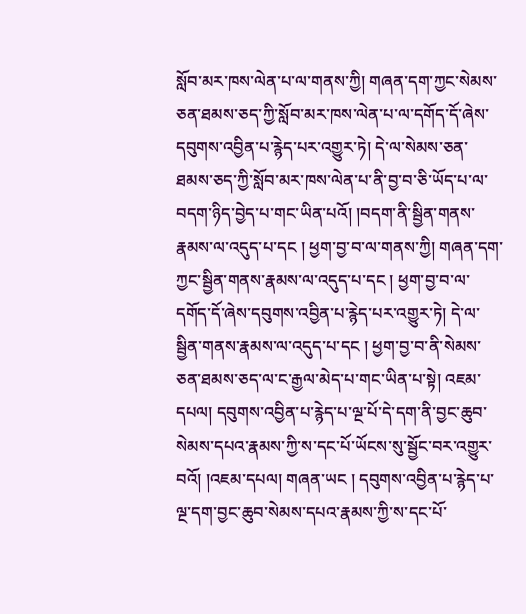སློབ་མར་ཁས་ལེན་པ་ལ་གནས་ཀྱི། གཞན་དག་ཀྱང་སེམས་ཅན་ཐམས་ཅད་ཀྱི་སློབ་མར་ཁས་ལེན་པ་ལ་དགོད་དོ་ཞེས་དབུགས་འབྱིན་པ་རྙེད་པར་འགྱུར་ཏེ། དེ་ལ་སེམས་ཅན་ཐམས་ཅད་ཀྱི་སློབ་མར་ཁས་ལེན་པ་ནི་བྱ་བ་ཅི་ཡོད་པ་ལ་བདག་ཉིད་བྱེད་པ་གང་ཡིན་པའོ། །བདག་ནི་སྦྱིན་གནས་རྣམས་ལ་འདུད་པ་དང ། ཕྱག་བྱ་བ་ལ་གནས་ཀྱི། གཞན་དག་ཀྱང་སྦྱིན་གནས་རྣམས་ལ་འདུད་པ་དང ། ཕྱག་བྱ་བ་ལ་དགོད་དོ་ཞེས་དབུགས་འབྱིན་པ་རྙེད་པར་འགྱུར་ཏེ། དེ་ལ་སྦྱིན་གནས་རྣམས་ལ་འདུད་པ་དང ། ཕྱག་བྱ་བ་ནི་སེམས་ཅན་ཐམས་ཅད་ལ་ང་རྒྱལ་མེད་པ་གང་ཡིན་པ་སྟེ། འཇམ་དཔལ། དབུགས་འབྱིན་པ་རྙེད་པ་ལྔ་པོ་དེ་དག་ནི་བྱང་ཆུབ་སེམས་དཔའ་རྣམས་ཀྱི་ས་དང་པོ་ཡོངས་སུ་སྦྱོང་བར་འགྱུར་བའོ། །འཇམ་དཔལ། གཞན་ཡང ། དབུགས་འབྱིན་པ་རྙེད་པ་ལྔ་དག་བྱང་ཆུབ་སེམས་དཔའ་རྣམས་ཀྱི་ས་དང་པོ་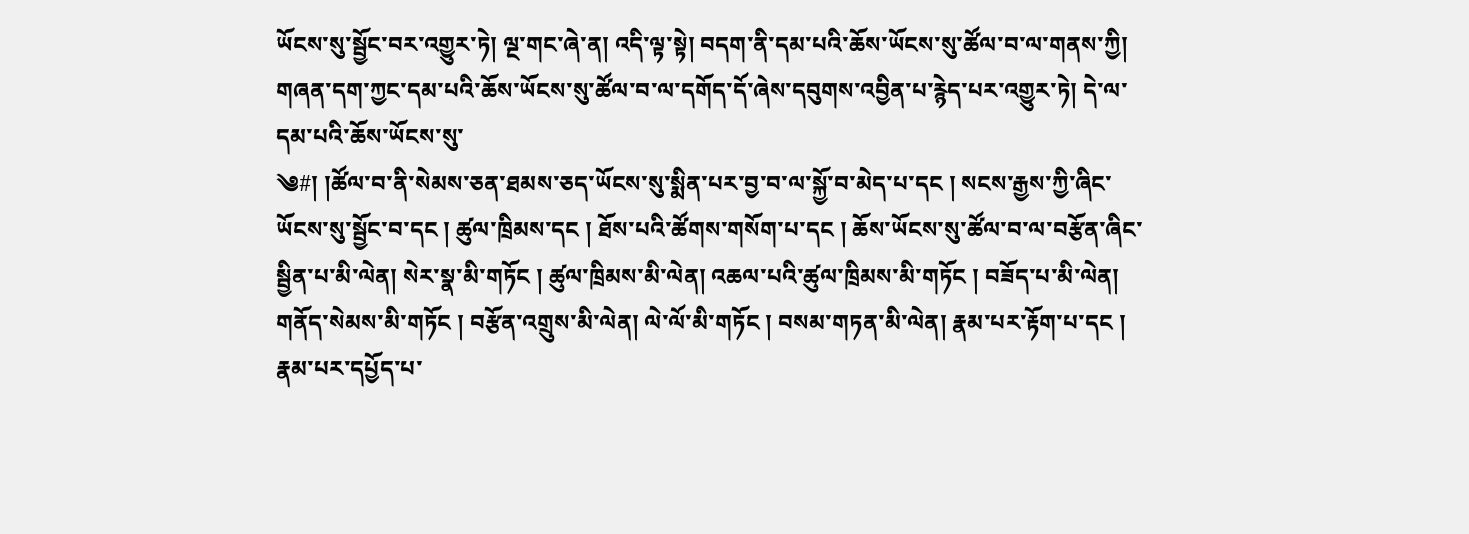ཡོངས་སུ་སྦྱོང་བར་འགྱུར་ཏེ། ལྔ་གང་ཞེ་ན། འདི་ལྟ་སྟེ། བདག་ནི་དམ་པའི་ཆོས་ཡོངས་སུ་ཚོལ་བ་ལ་གནས་ཀྱི། གཞན་དག་ཀྱང་དམ་པའི་ཆོས་ཡོངས་སུ་ཚོལ་བ་ལ་དགོད་དོ་ཞེས་དབུགས་འབྱིན་པ་རྙེད་པར་འགྱུར་ཏེ། དེ་ལ་དམ་པའི་ཆོས་ཡོངས་སུ་
༄#། །ཚོལ་བ་ནི་སེམས་ཅན་ཐམས་ཅད་ཡོངས་སུ་སྨིན་པར་བྱ་བ་ལ་སྐྱོ་བ་མེད་པ་དང ། སངས་རྒྱས་ཀྱི་ཞིང་ཡོངས་སུ་སྦྱོང་བ་དང ། ཚུལ་ཁྲིམས་དང ། ཐོས་པའི་ཚོགས་གསོག་པ་དང ། ཆོས་ཡོངས་སུ་ཚོལ་བ་ལ་བརྩོན་ཞིང་སྦྱིན་པ་མི་ལེན། སེར་སྣ་མི་གཏོང ། ཚུལ་ཁྲིམས་མི་ལེན། འཆལ་པའི་ཚུལ་ཁྲིམས་མི་གཏོང ། བཟོད་པ་མི་ལེན། གནོད་སེམས་མི་གཏོང ། བརྩོན་འགྲུས་མི་ལེན། ལེ་ལོ་མི་གཏོང ། བསམ་གཏན་མི་ལེན། རྣམ་པར་རྟོག་པ་དང ། རྣམ་པར་དཔྱོད་པ་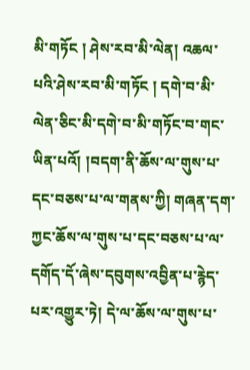མི་གཏོང ། ཤེས་རབ་མི་ལེན། འཆལ་པའི་ཤེས་རབ་མི་གཏོང ། དགེ་བ་མི་ལེན་ཅིང་མི་དགེ་བ་མི་གཏོང་བ་གང་ཡིན་པའོ། །བདག་ནི་ཆོས་ལ་གུས་པ་དང་བཅས་པ་ལ་གནས་ཀྱི། གཞན་དག་ཀྱང་ཆོས་ལ་གུས་པ་དང་བཅས་པ་ལ་དགོད་དོ་ཞེས་དབུགས་འབྱིན་པ་རྙེད་པར་འགྱུར་ཏེ། དེ་ལ་ཆོས་ལ་གུས་པ་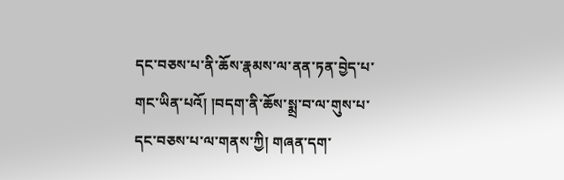དང་བཅས་པ་ནི་ཆོས་རྣམས་ལ་ནན་ཏན་བྱེད་པ་གང་ཡིན་པའོ། །བདག་ནི་ཆོས་སྨྲ་བ་ལ་གུས་པ་དང་བཅས་པ་ལ་གནས་ཀྱི། གཞན་དག་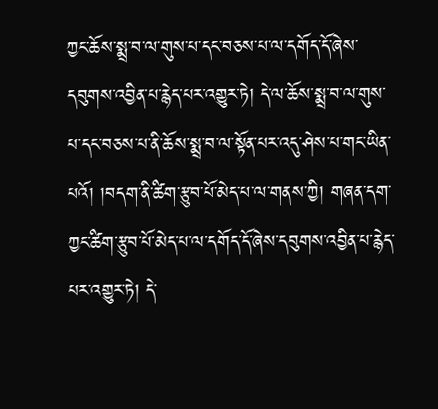ཀྱང་ཆོས་སྨྲ་བ་ལ་གུས་པ་དང་བཅས་པ་ལ་དགོད་དོ་ཞེས་དབུགས་འབྱིན་པ་རྙེད་པར་འགྱུར་ཏེ། དེ་ལ་ཆོས་སྨྲ་བ་ལ་གུས་པ་དང་བཅས་པ་ནི་ཆོས་སྨྲ་བ་ལ་སྟོན་པར་འདུ་ཤེས་པ་གང་ཡིན་པའོ། །བདག་ནི་ཚིག་རྩུབ་པོ་མེད་པ་ལ་གནས་ཀྱི། གཞན་དག་ཀྱང་ཚིག་རྩུབ་པོ་མེད་པ་ལ་དགོད་དོ་ཞེས་དབུགས་འབྱིན་པ་རྙེད་
པར་འགྱུར་ཏེ། དེ་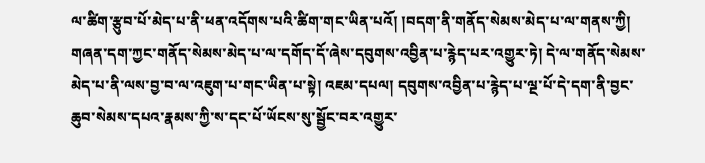ལ་ཚིག་རྩུབ་པོ་མེད་པ་ནི་ཕན་འདོགས་པའི་ཚིག་གང་ཡིན་པའོ། །བདག་ནི་གནོད་སེམས་མེད་པ་ལ་གནས་ཀྱི། གཞན་དག་ཀྱང་གནོད་སེམས་མེད་པ་ལ་དགོད་དོ་ཞེས་དབུགས་འབྱིན་པ་རྙེད་པར་འགྱུར་ཏེ། དེ་ལ་གནོད་སེམས་མེད་པ་ནི་ལས་བྱ་བ་ལ་འཇུག་པ་གང་ཡིན་པ་སྟེ། འཇམ་དཔལ། དབུགས་འབྱིན་པ་རྙེད་པ་ལྔ་པོ་དེ་དག་ནི་བྱང་ཆུབ་སེམས་དཔའ་རྣམས་ཀྱི་ས་དང་པོ་ཡོངས་སུ་སྦྱོང་བར་འགྱུར་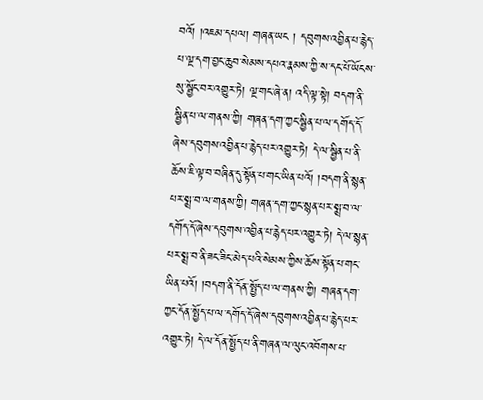བའོ། །འཇམ་དཔལ། གཞན་ཡང ། དབུགས་འབྱིན་པ་རྙེད་པ་ལྔ་དག་བྱང་ཆུབ་སེམས་དཔའ་རྣམས་ཀྱི་ས་དང་པོ་ཡོངས་སུ་སྦྱོང་བར་འགྱུར་ཏེ། ལྔ་གང་ཞེ་ན། འདི་ལྟ་སྟེ། བདག་ནི་སྦྱིན་པ་ལ་གནས་ཀྱི། གཞན་དག་ཀྱང་སྦྱིན་པ་ལ་དགོད་དོ་ཞེས་དབུགས་འབྱིན་པ་རྙེད་པར་འགྱུར་ཏེ། དེ་ལ་སྦྱིན་པ་ནི་ཆོས་ཇི་ལྟ་བ་བཞིན་དུ་སྟོན་པ་གང་ཡིན་པའོ། །བདག་ནི་སྙན་པར་སྨྲ་བ་ལ་གནས་ཀྱི། གཞན་དག་ཀྱང་སྙན་པར་སྨྲ་བ་ལ་དགོད་དོ་ཞེས་དབུགས་འབྱིན་པ་རྙེད་པར་འགྱུར་ཏེ། དེ་ལ་སྙན་པར་སྨྲ་བ་ནི་ཟང་ཟིང་མེད་པའི་སེམས་ཀྱིས་ཆོས་སྟོན་པ་གང་ཡིན་པའོ། །བདག་ནི་དོན་སྤྱོད་པ་ལ་གནས་ཀྱི། གཞན་དག་ཀྱང་དོན་སྤྱོད་པ་ལ་དགོད་དོ་ཞེས་དབུགས་འབྱིན་པ་རྙེད་པར་འགྱུར་ཏེ། དེ་ལ་དོན་སྤྱོད་པ་ནི་གཞན་ལ་ལུང་འབོགས་པ་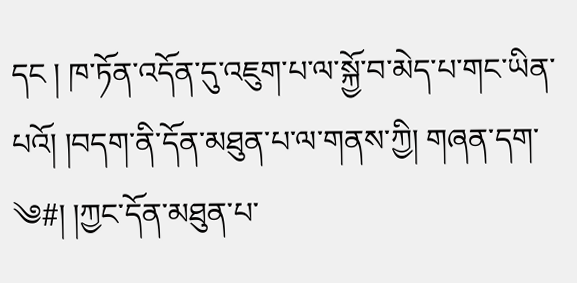དང ། ཁ་ཏོན་འདོན་དུ་འཇུག་པ་ལ་སྐྱོ་བ་མེད་པ་གང་ཡིན་པའོ། །བདག་ནི་དོན་མཐུན་པ་ལ་གནས་ཀྱི། གཞན་དག་
༄#། །ཀྱང་དོན་མཐུན་པ་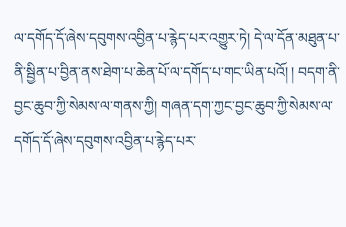ལ་དགོད་དོ་ཞེས་དབུགས་འབྱིན་པ་རྙེད་པར་འགྱུར་ཏེ། དེ་ལ་དོན་མཐུན་པ་ནི་སྦྱིན་པ་བྱིན་ནས་ཐེག་པ་ཆེན་པོ་ལ་དགོད་པ་གང་ཡིན་པའོ། ། བདག་ནི་བྱང་ཆུབ་ཀྱི་སེམས་ལ་གནས་ཀྱི། གཞན་དག་ཀྱང་བྱང་ཆུབ་ཀྱི་སེམས་ལ་དགོད་དོ་ཞེས་དབུགས་འབྱིན་པ་རྙེད་པར་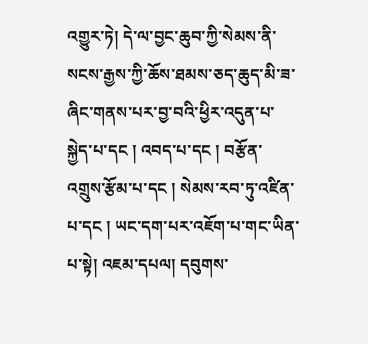འགྱུར་ཏེ། དེ་ལ་བྱང་ཆུབ་ཀྱི་སེམས་ནི་སངས་རྒྱས་ཀྱི་ཆོས་ཐམས་ཅད་ཆུད་མི་ཟ་ཞིང་གནས་པར་བྱ་བའི་ཕྱིར་འདུན་པ་སྐྱེད་པ་དང ། འབད་པ་དང ། བརྩོན་འགྲུས་རྩོམ་པ་དང ། སེམས་རབ་ཏུ་འཛིན་པ་དང ། ཡང་དག་པར་འཇོག་པ་གང་ཡིན་པ་སྟེ། འཇམ་དཔལ། དབུགས་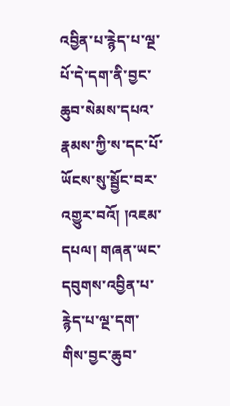འབྱིན་པ་རྙེད་པ་ལྔ་པོ་དེ་དག་ནི་བྱང་ཆུབ་སེམས་དཔའ་རྣམས་ཀྱི་ས་དང་པོ་ཡོངས་སུ་སྦྱོང་བར་འགྱུར་བའོ། །འཇམ་དཔལ། གཞན་ཡང་དབུགས་འབྱིན་པ་རྙེད་པ་ལྔ་དག་གིས་བྱང་ཆུབ་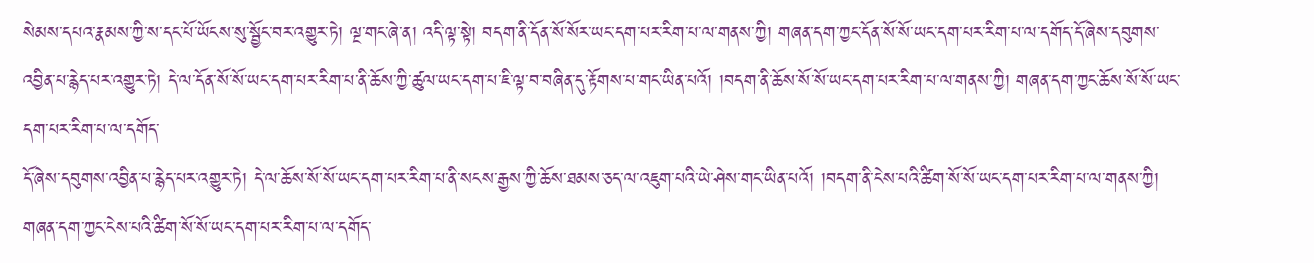སེམས་དཔའ་རྣམས་ཀྱི་ས་དང་པོ་ཡོངས་སུ་སྦྱོང་བར་འགྱུར་ཏེ། ལྔ་གང་ཞེ་ན། འདི་ལྟ་སྟེ། བདག་ནི་དོན་སོ་སོར་ཡང་དག་པར་རིག་པ་ལ་གནས་ཀྱི། གཞན་དག་ཀྱང་དོན་སོ་སོ་ཡང་དག་པར་རིག་པ་ལ་དགོད་དོ་ཞེས་དབུགས་འབྱིན་པ་རྙེད་པར་འགྱུར་ཏེ། དེ་ལ་དོན་སོ་སོ་ཡང་དག་པར་རིག་པ་ནི་ཆོས་ཀྱི་ཚུལ་ཡང་དག་པ་ཇི་ལྟ་བ་བཞིན་དུ་རྟོགས་པ་གང་ཡིན་པའོ། །བདག་ནི་ཆོས་སོ་སོ་ཡང་དག་པར་རིག་པ་ལ་གནས་ཀྱི། གཞན་དག་ཀྱང་ཆོས་སོ་སོ་ཡང་དག་པར་རིག་པ་ལ་དགོད་
དོ་ཞེས་དབུགས་འབྱིན་པ་རྙེད་པར་འགྱུར་ཏེ། དེ་ལ་ཆོས་སོ་སོ་ཡང་དག་པར་རིག་པ་ནི་སངས་རྒྱས་ཀྱི་ཆོས་ཐམས་ཅད་ལ་འཇུག་པའི་ཡེ་ཤེས་གང་ཡིན་པའོ། །བདག་ནི་ངེས་པའི་ཚིག་སོ་སོ་ཡང་དག་པར་རིག་པ་ལ་གནས་ཀྱི། གཞན་དག་ཀྱང་ངེས་པའི་ཚིག་སོ་སོ་ཡང་དག་པར་རིག་པ་ལ་དགོད་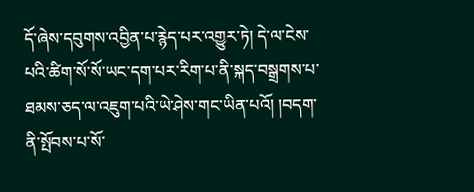དོ་ཞེས་དབུགས་འབྱིན་པ་རྙེད་པར་འགྱུར་ཏེ། དེ་ལ་ངེས་པའི་ཚིག་སོ་སོ་ཡང་དག་པར་རིག་པ་ནི་སྐད་བསྒྲགས་པ་ཐམས་ཅད་ལ་འཇུག་པའི་ཡེ་ཤེས་གང་ཡིན་པའོ། །བདག་ནི་སྤོབས་པ་སོ་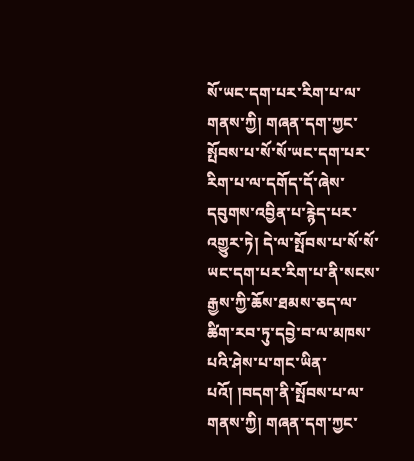སོ་ཡང་དག་པར་རིག་པ་ལ་གནས་ཀྱི། གཞན་དག་ཀྱང་སྤོབས་པ་སོ་སོ་ཡང་དག་པར་རིག་པ་ལ་དགོད་དོ་ཞེས་དབུགས་འབྱིན་པ་རྙེད་པར་འགྱུར་ཏེ། དེ་ལ་སྤོབས་པ་སོ་སོ་ཡང་དག་པར་རིག་པ་ནི་སངས་རྒྱས་ཀྱི་ཆོས་ཐམས་ཅད་ལ་ཚིག་རབ་ཏུ་དབྱེ་བ་ལ་མཁས་པའི་ཤེས་པ་གང་ཡིན་པའོ། །བདག་ནི་སྤོབས་པ་ལ་གནས་ཀྱི། གཞན་དག་ཀྱང་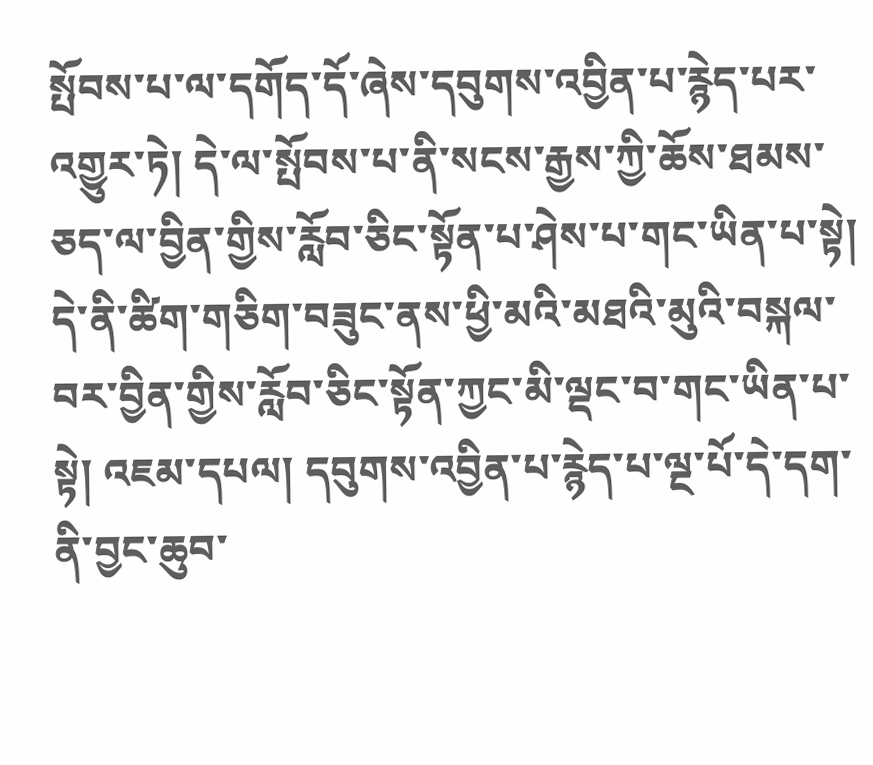སྤོབས་པ་ལ་དགོད་དོ་ཞེས་དབུགས་འབྱིན་པ་རྙེད་པར་འགྱུར་ཏེ། དེ་ལ་སྤོབས་པ་ནི་སངས་རྒྱས་ཀྱི་ཆོས་ཐམས་ཅད་ལ་བྱིན་གྱིས་རློབ་ཅིང་སྟོན་པ་ཤེས་པ་གང་ཡིན་པ་སྟེ། དེ་ནི་ཚིག་གཅིག་བཟུང་ནས་ཕྱི་མའི་མཐའི་མུའི་བསྐལ་བར་བྱིན་གྱིས་རློབ་ཅིང་སྟོན་ཀྱང་མི་ལྡང་བ་གང་ཡིན་པ་སྟེ། འཇམ་དཔལ། དབུགས་འབྱིན་པ་རྙེད་པ་ལྔ་པོ་དེ་དག་ནི་བྱང་ཆུབ་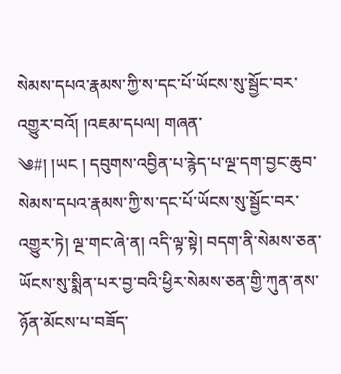སེམས་དཔའ་རྣམས་ཀྱི་ས་དང་པོ་ཡོངས་སུ་སྦྱོང་བར་འགྱུར་བའོ། །འཇམ་དཔལ། གཞན་
༄#། །ཡང ། དབུགས་འབྱིན་པ་རྙེད་པ་ལྔ་དག་བྱང་ཆུབ་སེམས་དཔའ་རྣམས་ཀྱི་ས་དང་པོ་ཡོངས་སུ་སྦྱོང་བར་འགྱུར་ཏེ། ལྔ་གང་ཞེ་ན། འདི་ལྟ་སྟེ། བདག་ནི་སེམས་ཅན་ཡོངས་སུ་སྨིན་པར་བྱ་བའི་ཕྱིར་སེམས་ཅན་གྱི་ཀུན་ནས་ཉོན་མོངས་པ་བཟོད་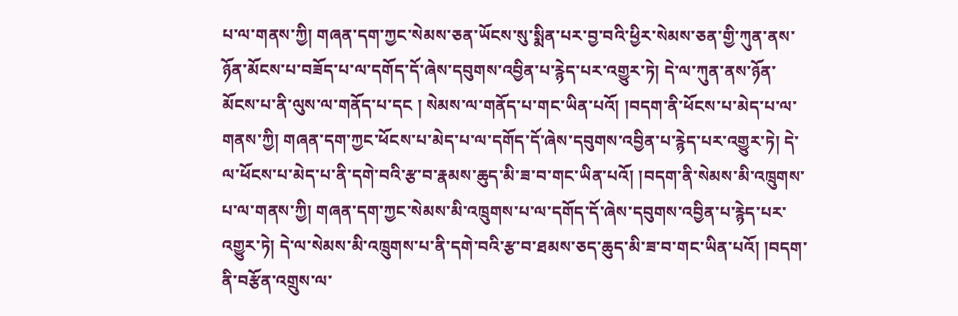པ་ལ་གནས་ཀྱི། གཞན་དག་ཀྱང་སེམས་ཅན་ཡོངས་སུ་སྨིན་པར་བྱ་བའི་ཕྱིར་སེམས་ཅན་གྱི་ཀུན་ནས་ཉོན་མོངས་པ་བཟོད་པ་ལ་དགོད་དོ་ཞེས་དབུགས་འབྱིན་པ་རྙེད་པར་འགྱུར་ཏེ། དེ་ལ་ཀུན་ནས་ཉོན་མོངས་པ་ནི་ལུས་ལ་གནོད་པ་དང ། སེམས་ལ་གནོད་པ་གང་ཡིན་པའོ། །བདག་ནི་ཕོངས་པ་མེད་པ་ལ་གནས་ཀྱི། གཞན་དག་ཀྱང་ཕོངས་པ་མེད་པ་ལ་དགོད་དོ་ཞེས་དབུགས་འབྱིན་པ་རྙེད་པར་འགྱུར་ཏེ། དེ་ལ་ཕོངས་པ་མེད་པ་ནི་དགེ་བའི་རྩ་བ་རྣམས་ཆུད་མི་ཟ་བ་གང་ཡིན་པའོ། །བདག་ནི་སེམས་མི་འཁྲུགས་པ་ལ་གནས་ཀྱི། གཞན་དག་ཀྱང་སེམས་མི་འཁྲུགས་པ་ལ་དགོད་དོ་ཞེས་དབུགས་འབྱིན་པ་རྙེད་པར་འགྱུར་ཏེ། དེ་ལ་སེམས་མི་འཁྲུགས་པ་ནི་དགེ་བའི་རྩ་བ་ཐམས་ཅད་ཆུད་མི་ཟ་བ་གང་ཡིན་པའོ། །བདག་ནི་བརྩོན་འགྲུས་ལ་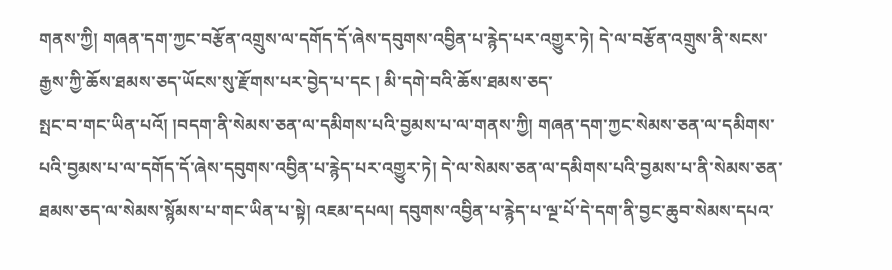གནས་ཀྱི། གཞན་དག་ཀྱང་བརྩོན་འགྲུས་ལ་དགོད་དོ་ཞེས་དབུགས་འབྱིན་པ་རྙེད་པར་འགྱུར་ཏེ། དེ་ལ་བརྩོན་འགྲུས་ནི་སངས་རྒྱས་ཀྱི་ཆོས་ཐམས་ཅད་ཡོངས་སུ་རྫོགས་པར་བྱེད་པ་དང ། མི་དགེ་བའི་ཆོས་ཐམས་ཅད་
སྤང་བ་གང་ཡིན་པའོ། །བདག་ནི་སེམས་ཅན་ལ་དམིགས་པའི་བྱམས་པ་ལ་གནས་ཀྱི། གཞན་དག་ཀྱང་སེམས་ཅན་ལ་དམིགས་པའི་བྱམས་པ་ལ་དགོད་དོ་ཞེས་དབུགས་འབྱིན་པ་རྙེད་པར་འགྱུར་ཏེ། དེ་ལ་སེམས་ཅན་ལ་དམིགས་པའི་བྱམས་པ་ནི་སེམས་ཅན་ཐམས་ཅད་ལ་སེམས་སྙོམས་པ་གང་ཡིན་པ་སྟེ། འཇམ་དཔལ། དབུགས་འབྱིན་པ་རྙེད་པ་ལྔ་པོ་དེ་དག་ནི་བྱང་ཆུབ་སེམས་དཔའ་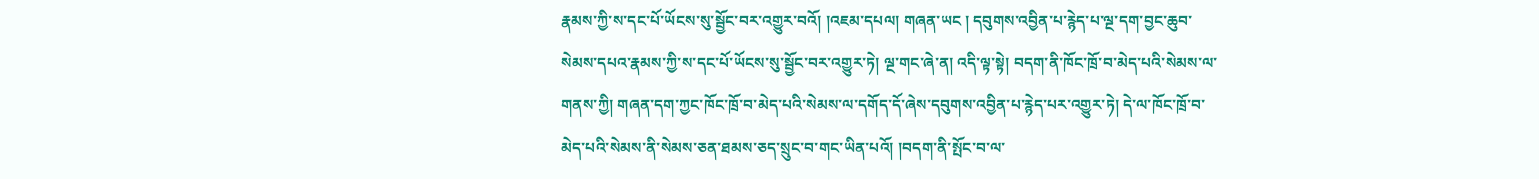རྣམས་ཀྱི་ས་དང་པོ་ཡོངས་སུ་སྦྱོང་བར་འགྱུར་བའོ། །འཇམ་དཔལ། གཞན་ཡང ། དབུགས་འབྱིན་པ་རྙེད་པ་ལྔ་དག་བྱང་ཆུབ་སེམས་དཔའ་རྣམས་ཀྱི་ས་དང་པོ་ཡོངས་སུ་སྦྱོང་བར་འགྱུར་ཏེ། ལྔ་གང་ཞེ་ན། འདི་ལྟ་སྟེ། བདག་ནི་ཁོང་ཁྲོ་བ་མེད་པའི་སེམས་ལ་གནས་ཀྱི། གཞན་དག་ཀྱང་ཁོང་ཁྲོ་བ་མེད་པའི་སེམས་ལ་དགོད་དོ་ཞེས་དབུགས་འབྱིན་པ་རྙེད་པར་འགྱུར་ཏེ། དེ་ལ་ཁོང་ཁྲོ་བ་མེད་པའི་སེམས་ནི་སེམས་ཅན་ཐམས་ཅད་སྲུང་བ་གང་ཡིན་པའོ། །བདག་ནི་སྤོང་བ་ལ་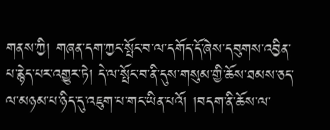གནས་ཀྱི། གཞན་དག་ཀྱང་སྤོང་བ་ལ་དགོད་དོ་ཞེས་དབུགས་འབྱིན་པ་རྙེད་པར་འགྱུར་ཏེ། དེ་ལ་སྤོང་བ་ནི་དུས་གསུམ་གྱི་ཆོས་ཐམས་ཅད་ལ་མཉམ་པ་ཉིད་དུ་འཇུག་པ་གང་ཡིན་པའོ། །བདག་ནི་ཆོས་ལ་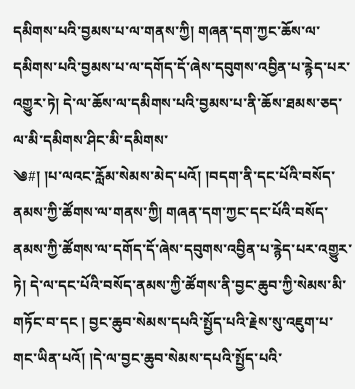དམིགས་པའི་བྱམས་པ་ལ་གནས་ཀྱི། གཞན་དག་ཀྱང་ཆོས་ལ་དམིགས་པའི་བྱམས་པ་ལ་དགོད་དོ་ཞེས་དབུགས་འབྱིན་པ་རྙེད་པར་འགྱུར་ཏེ། དེ་ལ་ཆོས་ལ་དམིགས་པའི་བྱམས་པ་ནི་ཆོས་ཐམས་ཅད་ལ་མི་དམིགས་ཤིང་མི་དམིགས་
༄#། །པ་ལའང་རློམ་སེམས་མེད་པའོ། །བདག་ནི་དང་པོའི་བསོད་ནམས་ཀྱི་ཚོགས་ལ་གནས་ཀྱི། གཞན་དག་ཀྱང་དང་པོའི་བསོད་ནམས་ཀྱི་ཚོགས་ལ་དགོད་དོ་ཞེས་དབུགས་འབྱིན་པ་རྙེད་པར་འགྱུར་ཏེ། དེ་ལ་དང་པོའི་བསོད་ནམས་ཀྱི་ཚོགས་ནི་བྱང་ཆུབ་ཀྱི་སེམས་མི་གཏོང་བ་དང ། བྱང་ཆུབ་སེམས་དཔའི་སྤྱོད་པའི་རྗེས་སུ་འཇུག་པ་གང་ཡིན་པའོ། །དེ་ལ་བྱང་ཆུབ་སེམས་དཔའི་སྤྱོད་པའི་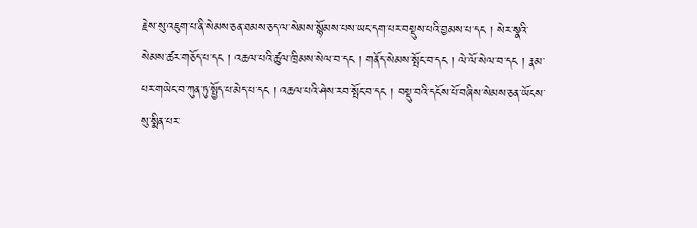རྗེས་སུ་འཇུག་པ་ནི་སེམས་ཅན་ཐམས་ཅད་ལ་སེམས་སྙོམས་པས་ཡང་དག་པར་བསྡུས་པའི་བྱམས་པ་དང ། སེར་སྣའི་སེམས་ཚར་གཅོད་པ་དང ། འཆལ་པའི་ཚུལ་ཁྲིམས་སེལ་བ་དང ། གནོད་སེམས་སྤོང་བ་དང ། ལེ་ལོ་སེལ་བ་དང ། རྣམ་པར་གཡེང་བ་ཀུན་ཏུ་སྤྱོད་པ་མེད་པ་དང ། འཆལ་པའི་ཤེས་རབ་སྤོང་བ་དང ། བསྡུ་བའི་དངོས་པོ་བཞིས་སེམས་ཅན་ཡོངས་སུ་སྨིན་པར་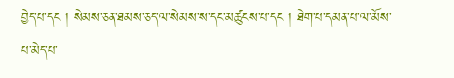བྱེད་པ་དང ། སེམས་ཅན་ཐམས་ཅད་ལ་སེམས་ས་དང་མཚུངས་པ་དང ། ཐེག་པ་དམན་པ་ལ་མོས་པ་མེད་པ་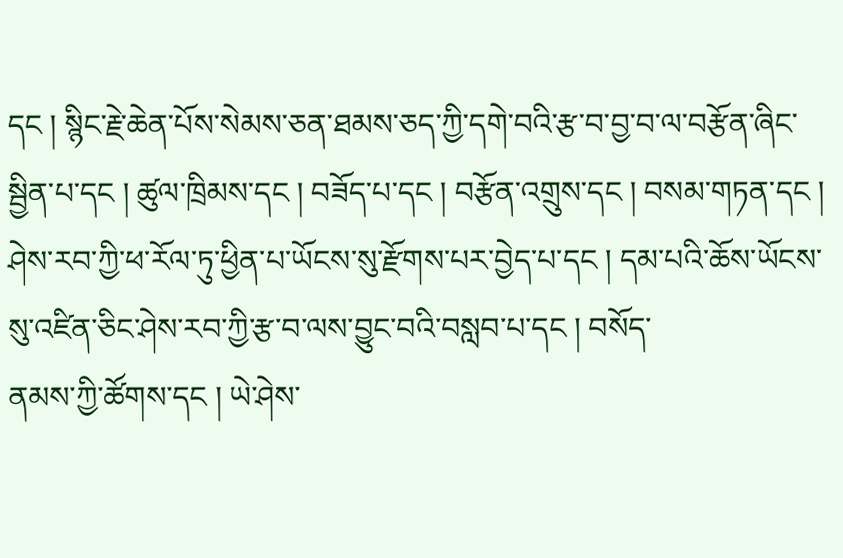དང ། སྙིང་རྗེ་ཆེན་པོས་སེམས་ཅན་ཐམས་ཅད་ཀྱི་དགེ་བའི་རྩ་བ་བྱ་བ་ལ་བརྩོན་ཞིང་སྦྱིན་པ་དང ། ཚུལ་ཁྲིམས་དང ། བཟོད་པ་དང ། བརྩོན་འགྲུས་དང ། བསམ་གཏན་དང ། ཤེས་རབ་ཀྱི་ཕ་རོལ་ཏུ་ཕྱིན་པ་ཡོངས་སུ་རྫོགས་པར་བྱེད་པ་དང ། དམ་པའི་ཆོས་ཡོངས་སུ་འཛིན་ཅིང་ཤེས་རབ་ཀྱི་རྩ་བ་ལས་བྱུང་བའི་བསླབ་པ་དང ། བསོད་
ནམས་ཀྱི་ཚོགས་དང ། ཡེ་ཤེས་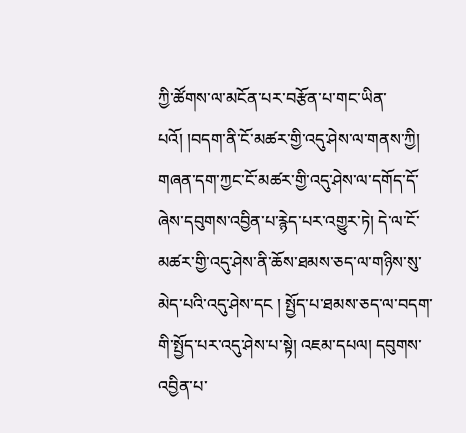ཀྱི་ཚོགས་ལ་མངོན་པར་བརྩོན་པ་གང་ཡིན་པའོ། །བདག་ནི་ངོ་མཚར་གྱི་འདུ་ཤེས་ལ་གནས་ཀྱི། གཞན་དག་ཀྱང་ངོ་མཚར་གྱི་འདུ་ཤེས་ལ་དགོད་དོ་ཞེས་དབུགས་འབྱིན་པ་རྙེད་པར་འགྱུར་ཏེ། དེ་ལ་ངོ་མཚར་གྱི་འདུ་ཤེས་ནི་ཆོས་ཐམས་ཅད་ལ་གཉིས་སུ་མེད་པའི་འདུ་ཤེས་དང ། སྤྱོད་པ་ཐམས་ཅད་ལ་བདག་གི་སྤྱོད་པར་འདུ་ཤེས་པ་སྟེ། འཇམ་དཔལ། དབུགས་འབྱིན་པ་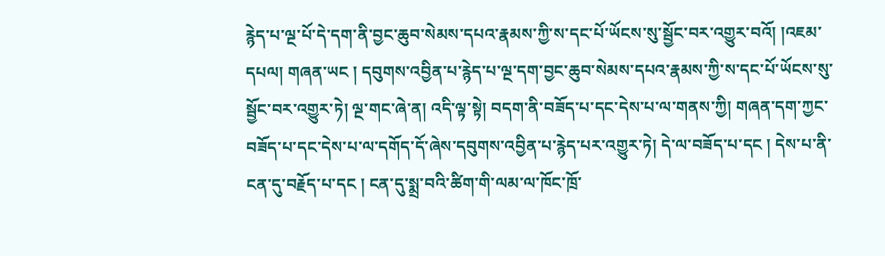རྙེད་པ་ལྔ་པོ་དེ་དག་ནི་བྱང་ཆུབ་སེམས་དཔའ་རྣམས་ཀྱི་ས་དང་པོ་ཡོངས་སུ་སྦྱོང་བར་འགྱུར་བའོ། །འཇམ་དཔལ། གཞན་ཡང ། དབུགས་འབྱིན་པ་རྙེད་པ་ལྔ་དག་བྱང་ཆུབ་སེམས་དཔའ་རྣམས་ཀྱི་ས་དང་པོ་ཡོངས་སུ་སྦྱོང་བར་འགྱུར་ཏེ། ལྔ་གང་ཞེ་ན། འདི་ལྟ་སྟེ། བདག་ནི་བཟོད་པ་དང་དེས་པ་ལ་གནས་ཀྱི། གཞན་དག་ཀྱང་བཟོད་པ་དང་དེས་པ་ལ་དགོད་དོ་ཞེས་དབུགས་འབྱིན་པ་རྙེད་པར་འགྱུར་ཏེ། དེ་ལ་བཟོད་པ་དང ། དེས་པ་ནི་ངན་དུ་བརྗོད་པ་དང ། ངན་དུ་སྨྲ་བའི་ཚིག་གི་ལམ་ལ་ཁོང་ཁྲོ་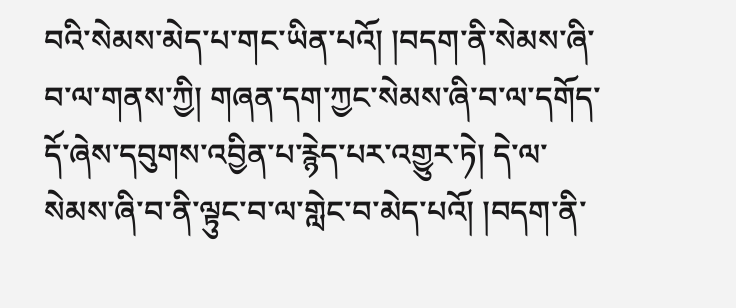བའི་སེམས་མེད་པ་གང་ཡིན་པའོ། །བདག་ནི་སེམས་ཞི་བ་ལ་གནས་ཀྱི། གཞན་དག་ཀྱང་སེམས་ཞི་བ་ལ་དགོད་དོ་ཞེས་དབུགས་འབྱིན་པ་རྙེད་པར་འགྱུར་ཏེ། དེ་ལ་སེམས་ཞི་བ་ནི་ལྟུང་བ་ལ་གླེང་བ་མེད་པའོ། །བདག་ནི་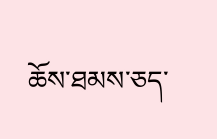ཆོས་ཐམས་ཅད་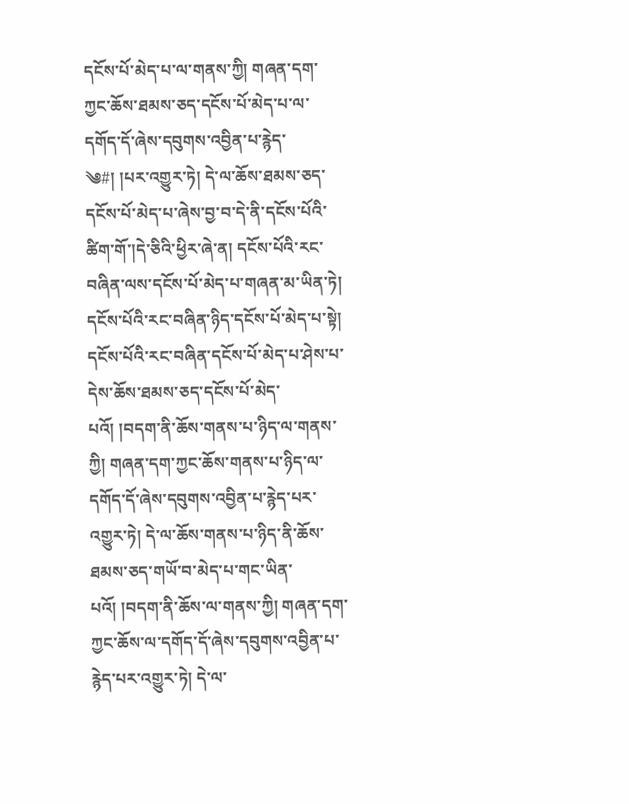དངོས་པོ་མེད་པ་ལ་གནས་ཀྱི། གཞན་དག་ཀྱང་ཆོས་ཐམས་ཅད་དངོས་པོ་མེད་པ་ལ་དགོད་དོ་ཞེས་དབུགས་འབྱིན་པ་རྙེད་
༄#། །པར་འགྱུར་ཏེ། དེ་ལ་ཆོས་ཐམས་ཅད་དངོས་པོ་མེད་པ་ཞེས་བྱ་བ་དེ་ནི་དངོས་པོའི་ཚིག་གོ་།དེ་ཅིའི་ཕྱིར་ཞེ་ན། དངོས་པོའི་རང་བཞིན་ལས་དངོས་པོ་མེད་པ་གཞན་མ་ཡིན་ཏེ། དངོས་པོའི་རང་བཞིན་ཉིད་དངོས་པོ་མེད་པ་སྟེ། དངོས་པོའི་རང་བཞིན་དངོས་པོ་མེད་པ་ཤེས་པ་དེས་ཆོས་ཐམས་ཅད་དངོས་པོ་མེད་པའོ། །བདག་ནི་ཆོས་གནས་པ་ཉིད་ལ་གནས་ཀྱི། གཞན་དག་ཀྱང་ཆོས་གནས་པ་ཉིད་ལ་དགོད་དོ་ཞེས་དབུགས་འབྱིན་པ་རྙེད་པར་འགྱུར་ཏེ། དེ་ལ་ཆོས་གནས་པ་ཉིད་ནི་ཆོས་ཐམས་ཅད་གཡོ་བ་མེད་པ་གང་ཡིན་པའོ། །བདག་ནི་ཆོས་ལ་གནས་ཀྱི། གཞན་དག་ཀྱང་ཆོས་ལ་དགོད་དོ་ཞེས་དབུགས་འབྱིན་པ་རྙེད་པར་འགྱུར་ཏེ། དེ་ལ་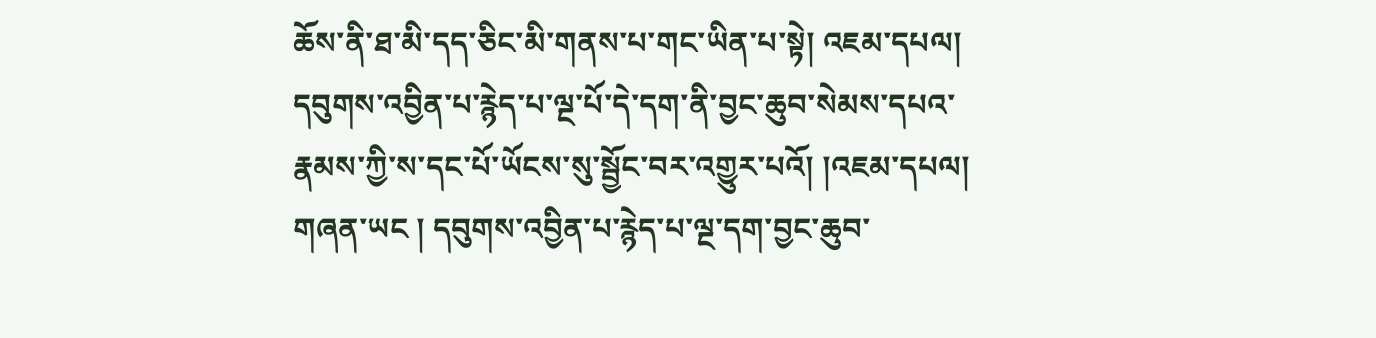ཆོས་ནི་ཐ་མི་དད་ཅིང་མི་གནས་པ་གང་ཡིན་པ་སྟེ། འཇམ་དཔལ། དབུགས་འབྱིན་པ་རྙེད་པ་ལྔ་པོ་དེ་དག་ནི་བྱང་ཆུབ་སེམས་དཔའ་རྣམས་ཀྱི་ས་དང་པོ་ཡོངས་སུ་སྦྱོང་བར་འགྱུར་པའོ། །འཇམ་དཔལ། གཞན་ཡང ། དབུགས་འབྱིན་པ་རྙེད་པ་ལྔ་དག་བྱང་ཆུབ་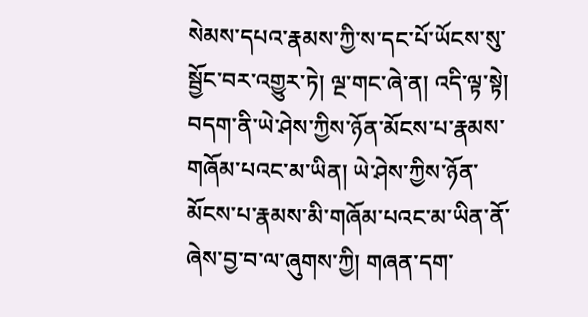སེམས་དཔའ་རྣམས་ཀྱི་ས་དང་པོ་ཡོངས་སུ་སྦྱོང་བར་འགྱུར་ཏེ། ལྔ་གང་ཞེ་ན། འདི་ལྟ་སྟེ། བདག་ནི་ཡེ་ཤེས་ཀྱིས་ཉོན་མོངས་པ་རྣམས་གཞོམ་པའང་མ་ཡིན། ཡེ་ཤེས་ཀྱིས་ཉོན་མོངས་པ་རྣམས་མི་གཞོམ་པའང་མ་ཡིན་ནོ་ཞེས་བྱ་བ་ལ་ཞུགས་ཀྱི། གཞན་དག་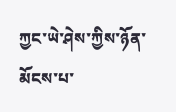ཀྱང་ཡེ་ཤེས་ཀྱིས་ཉོན་མོངས་པ་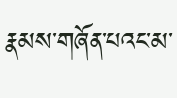རྣམས་གཞོན་པའང་མ་